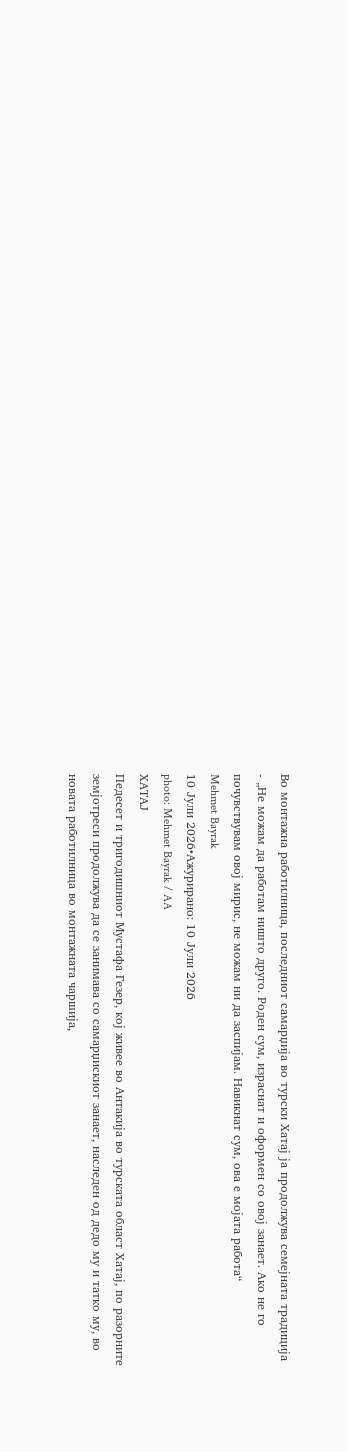Во монтажна работилница, последниот самарџија во турски Хатај ја продолжува семејната традиција
- „Не можам да работам ништо друго. Роден сум, израснат и оформен со овој занает. Ако не го почувствувам овој мирис, не можам ни да заспијам. Навикнат сум, ова е мојата работа“
Mehmet Bayrak
10 Јули 2026•Ажурирано: 10 Јули 2026
photo: Mehmet Bayrak / AA
ХАТАЈ
Педесет и тригодишниот Мустафа Гезер, кој живее во Антакија во турската област Хатај, по разорните земјотреси продолжува да се занимава со самарџискиот занает, наследен од дедо му и татко му, во новата работилница во монтажната чаршија,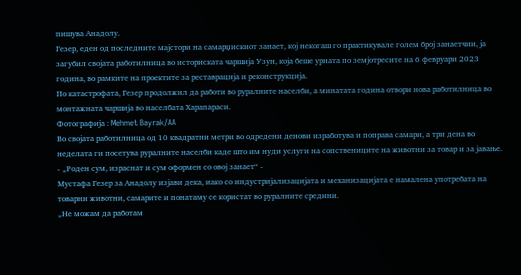пишува Анадолу.
Гезер, еден од последните мајстори на самарџискиот занает, кој некогаш го практикувале голем број занаетчии, ја загубил својата работилница во историската чаршија Узун, која беше урната по земјотресите на 6 февруари 2023 година, во рамките на проектите за реставрација и реконструкција.
По катастрофата, Гезер продолжил да работи во руралните населби, а минатата година отвори нова работилница во монтажната чаршија во населбата Харапараси.
Фотографија : Mehmet Bayrak/AA
Во својата работилница од 10 квадратни метри во одредени денови изработува и поправа самари, а три дена во неделата ги посетува руралните населби каде што им нуди услуги на сопствениците на животни за товар и за јавање.
- „Роден сум, израснат и сум оформен со овој занает“ -
Мустафа Гезер за Анадолу изјави дека, иако со индустријализацијата и механизацијата е намалена употребата на товарни животни, самарите и понатаму се користат во руралните средини.
„Не можам да работам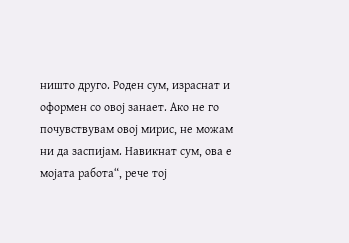ништо друго. Роден сум, израснат и оформен со овој занает. Ако не го почувствувам овој мирис, не можам ни да заспијам. Навикнат сум, ова е мојата работа“, рече тој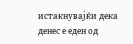истакнувајќи дека денес е еден од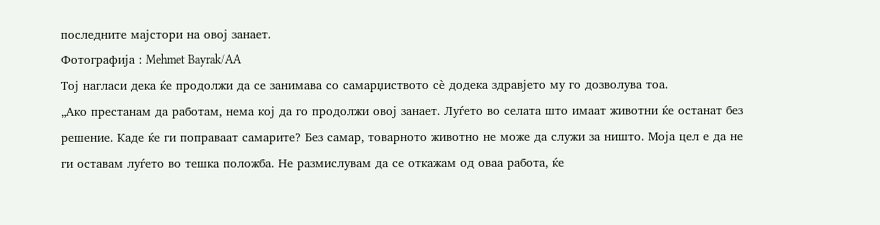последните мајстори на овој занает.
Фотографија : Mehmet Bayrak/AA
Тој нагласи дека ќе продолжи да се занимава со самарџиството сѐ додека здравјето му го дозволува тоа.
„Ако престанам да работам, нема кој да го продолжи овој занает. Луѓето во селата што имаат животни ќе останат без решение. Каде ќе ги поправаат самарите? Без самар, товарното животно не може да служи за ништо. Моја цел е да не ги оставам луѓето во тешка положба. Не размислувам да се откажам од оваа работа, ќе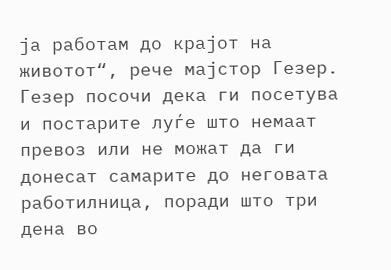ја работам до крајот на животот“, рече мајстор Гезер.
Гезер посочи дека ги посетува и постарите луѓе што немаат превоз или не можат да ги донесат самарите до неговата работилница, поради што три дена во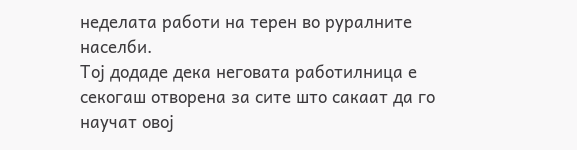неделата работи на терен во руралните населби.
Тој додаде дека неговата работилница е секогаш отворена за сите што сакаат да го научат овој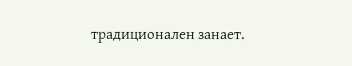традиционален занает.